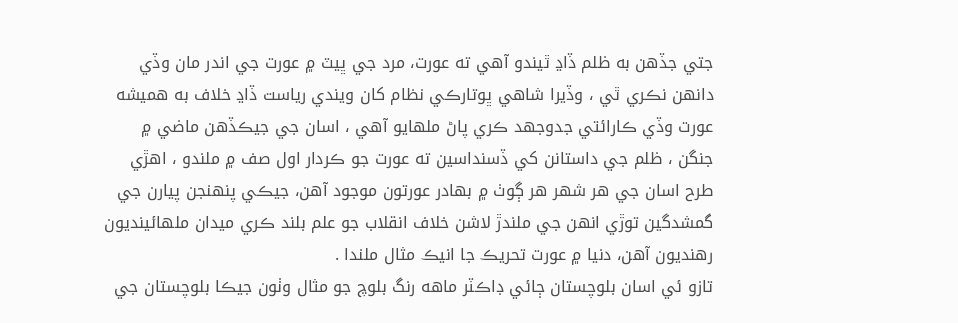جتي جڏهن به ظلم ڏاڍ ٿيندو آهي ته عورت، مرد جي ڀيٽ ۾ عورت جي اندر مان وڏي دانهن نڪري ٿي ، وڏيرا شاهي ڀوتارڪي نظام کان ويندي رياست ڏاڍ خلاف به هميشه عورت وڏي ڪارائتي جدوجھد ڪري پاڻ ملهايو آهي ، اسان جي جيڪڏهن ماضي ۾ جنگن ، ظلم جي داستانن کي ڏسنداسين ته عورت جو ڪردار اول صف ۾ ملندو ، اهڙي طرح اسان جي هر شهر هر ڳوٺ ۾ بهادر عورتون موجود آهن، جيڪي پنهنجن پيارن جي گمشدگين توڙي انهن جي ملندڙ لاشن خلاف انقلاب جو علم بلند ڪري ميدان ملهائينديون رهنديون آهن، دنيا ۾ عورت تحريڪ جا انيڪ مثال ملندا .
تازو ئي اسان بلوچستان ڄائي ڊاڪٽر ماهه رنگ بلوچ جو مثال وٺون جيڪا بلوچستان جي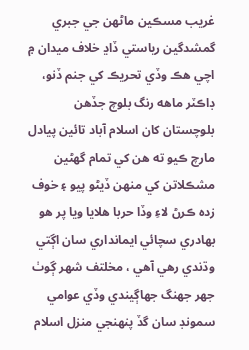غريب مسڪين ماڻهن جي جبري گمشدگين رياستي ڏاڍ خلاف ميدان ۾ اچي هڪ وڏي تحريڪ کي جنم ڏنو، ڊاڪٽر ماهه رنگ بلوچ جڏهن بلوچستان کان اسلام آباد تائين پيادل مارچ ڪيو ته هن کي تمام گھڻين مشڪلاتن کي منهن ڏيڻو پيو ۽ خوف زده ڪرڻ لاءِ وڏا حربا هلايا ويا پر هو بهادري سچائي ايمانداري سان اڳتي وڌندي رهي آهي ، مخلتف شهر ڳوٺ جهر جھنگ جهاڳيندي وڏي عوامي سمونڊ سان گڏ پنهنجي منزل اسلام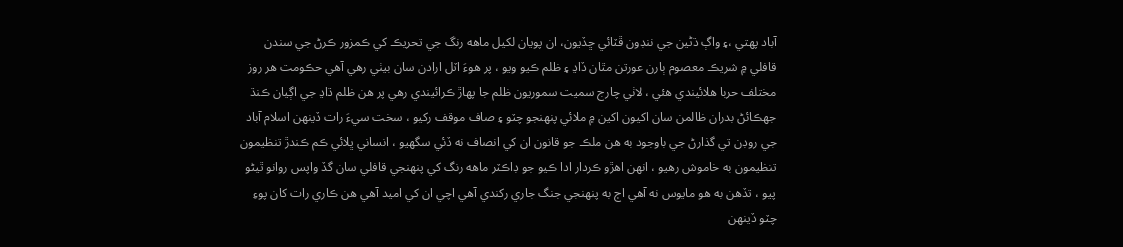آباد پهتي ،۽ واڳ ڌڻين جي ننڊون ڦٽائي ڇڏيون، ان پويان لکيل ماهه رنگ جي تحريڪ کي ڪمزور ڪرڻ جي سندن قافلي ۾ شريڪ معصوم ٻارن عورتن مٿان ڏاڍ ۽ ظلم ڪيو ويو ، پر هوءَ اٽل ارادن سان بيٺي رهي آهي حڪومت هر روز مختلف حربا هلائيندي هئي ، لاٺي چارج سميت سموريون ظلم جا پهاڙ ڪرائيندي رهي پر هن ظلم ڌاڍ جي اڳيان ڪنڌ جھڪائڻ بدران ظالمن سان اکيون اکين ۾ ملائي پنهنجو چٽو ۽ صاف موقف رکيو ، سخت سيءَ رات ڏينهن اسلام آباد جي روڊن تي گذارڻ جي باوجود به هن ملڪ جو قانون ان کي انصاف نه ڏئي سگهيو ، انساني ڀلائي ڪم ڪندڙ تنظيمون تنظيمون به خاموش رهيو ، انهن اهڙو ڪردار ادا ڪيو جو ڊاڪٽر ماهه رنگ کي پنهنجي قافلي سان گڏ واپس روانو ٿيڻو پيو ، تڏهن به هو مايوس نه آهي اڄ به پنهنجي جنگ جاري رکندي آهي اچي ان کي اميد آهي هن ڪاري رات کان پوءِ چٽو ڏينهن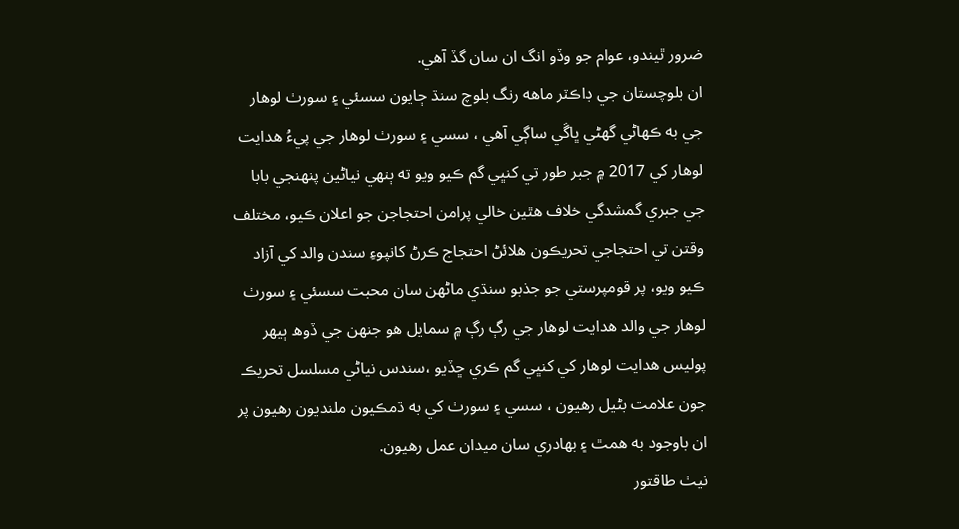ضرور ٿيندو، عوام جو وڏو انگ ان سان گڏ آهي.
ان بلوچستان جي ڊاڪٽر ماهه رنگ بلوچ سنڌ ڄايون سسئي ۽ سورٺ لوهار جي به ڪهاڻي گهڻي ڀاڱي ساڳي آهي ، سسي ۽ سورٺ لوهار جي پيءُ هدايت لوهار کي 2017 ۾ جبر طور تي کنڀي گم ڪيو ويو ته ٻنهي نياڻين پنهنجي بابا جي جبري گمشدگي خلاف هٿين خالي پرامن احتجاجن جو اعلان ڪيو، مختلف وقتن تي احتجاجي تحريڪون هلائڻ احتجاج ڪرڻ کانپوءِ سندن والد کي آزاد ڪيو ويو، پر قومپرستي جو جذبو سنڌي ماڻهن سان محبت سسئي ۽ سورٺ لوهار جي والد هدايت لوهار جي رڳ رڳ ۾ سمايل هو جنهن جي ڏوھ ٻيهر پوليس هدايت لوهار کي کنڀي گم ڪري ڇڏيو ،سندس نياڻي مسلسل تحريڪ جون علامت بڻيل رهيون ، سسي ۽ سورٺ کي به ڌمڪيون ملنديون رهيون پر ان باوجود به همٿ ۽ بهادري سان ميدان عمل رهيون.
نيٺ طاقتور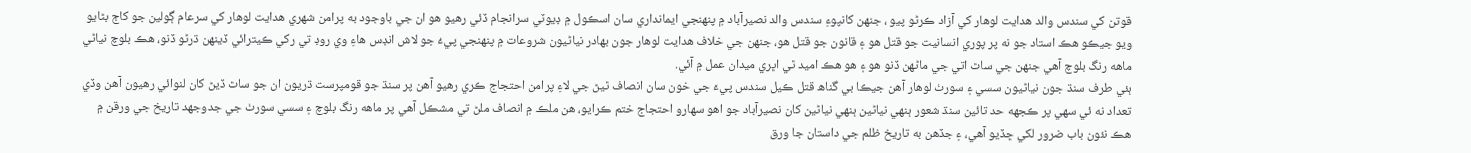قوتن کي سندس والد هدايت لوهار کي آزاد ڪرڻو پيو ، جنهن کانپوءِ سندس والد نصيرآباد ۾ پنهنجي ايمانداري سان اسڪول ۾ ڊيوٽي سرانجام ڏئي رهيو هو ان جي باوجود به پرامن شهري هدايت لوهار کي سرعام ڳولين جو کاڄ بڻايو ويو جيڪو هڪ استاد جو نه پر پوري انسانيت جو قتل هو ۽ قانون جو قتل هو، جنهن جي خلاف هدايت لوهار جون بهادر نياڻيون شروعات ۾ پنهنجي پيءُ جو لاش انڊس هاءِ وي روڊ تي رکي ڪيترائي ڏينهن ڌرڻو ڏنو، هڪ بلوچ نياڻي ماهه رنگ بلوچ آهي جنهن جي ساٿ اتي جي ماڻهن ڏنو هو ۽ هو هڪ اميد ٿي اڀري ميدان عمل ۾ آئي.
ٻئي طرف سنڌ جون نياڻيون سسي ۽ سورٺ لوهار آهن جيڪا بي گناھ قتل ڪيل سندس پيءَ جي خون سان انصاف ٿيڻ جي لاءِ پرامن احتجاج ڪري رهيو آهن پر سنڌ جو قومپرست ڌريون ان جو ساٿ ڏيڻ کان لنوائي رهيون آهن وڏي تعداد نه ئي سهي پر ڪجهه حد تائين سنڌ شعور ٻنهي نياڻين ٻنهي نياڻين کان نصيرآباد جو اهو سهارو احتجاج ختم ڪرايو، هن ملڪ ۾ انصاف ملڻ تي مشڪل آهي پر ماهه رنگ بلوچ ۽ سسي سورٺ جي جدوجھد تاريخ جي ورقن ۾ هڪ نئون باب ضرور لکي ڇڏيو آهي، ۽ جڏهن به تاريخ ظلم جي داستان جا ورق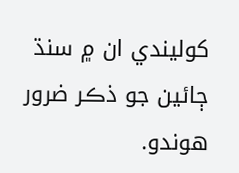کوليندي ان ۾ سنڌ ڄائين جو ذڪر ضرور هوندو.